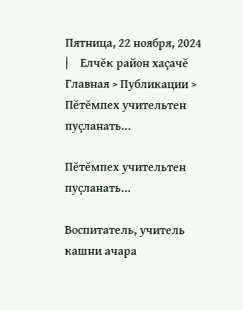Пятница, 22 ноября, 2024   |    Елчĕк район хаçачĕ
Главная > Публикации > Пĕтĕмпех учительтен пуçланать…

Пĕтĕмпех учительтен пуçланать…

Воспитатель, учитель кашни ачара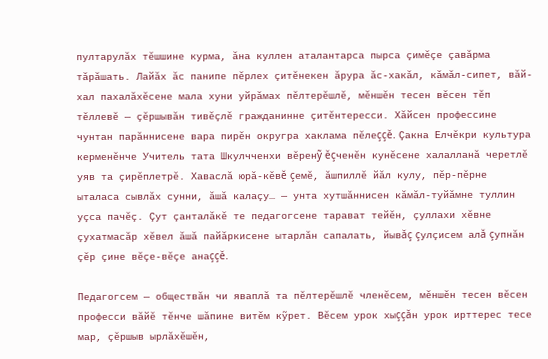пултарулăх тĕшшине курма, ăна куллен аталантарса пырса çимĕçе çавăрма тăрăшать. Лайăх ăс панипе пĕрлех çитĕнекен ăрура ăс-хакăл, кăмăл-сипет, вăй-хал пахалăхĕсене мала хуни уйрăмах пĕлтерĕшлĕ, мĕншĕн тесен вĕсен тĕп тĕллевĕ — çĕршывăн тивĕçлĕ гражданинне çитĕнтересси. Хăйсен профессине чунтан парăннисене вара пирĕн округра хаклама пĕлеççĕ. Çакна Елчĕкри культура керменĕнче Учитель тата Шкулчченхи вĕренỹ ĕçченĕн кунĕсене халалланă черетлĕ уяв та çирĕплетрĕ. Хаваслă юрă-кĕвĕ çемĕ, ăшпиллĕ йăл кулу, пĕр-пĕрне ыталаса сывлăх сунни, ăшă калаçу… — унта хутшăннисен кăмăл-туйăмне туллин уçса пачĕç. Çут çанталăкĕ те педагогсене тарават тейĕн, çуллахи хĕвне çухатмасăр хĕвел ăшă пайăркисене ытарлăн сапалать, йывăç çулçисем алă çупнăн çĕр çине вĕçе-вĕçе анаççĕ.

Педагогсем — обществăн чи яваплă та пĕлтерĕшлĕ членĕсем, мĕншĕн тесен вĕсен професси вăйĕ тĕнче шăпине витĕм кỹрет. Вĕсем урок хыççăн урок ирттерес тесе мар, çĕршыв ырлăхĕшĕн,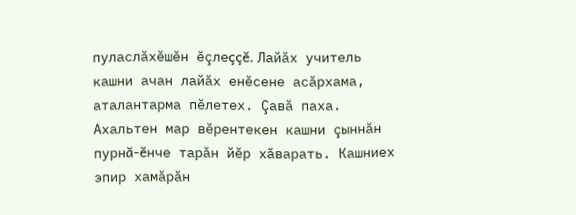пуласлăхĕшĕн ĕçлеççĕ. Лайăх учитель кашни ачан лайăх енĕсене асăрхама, аталантарма пĕлетех. Çавă паха. Ахальтен мар вĕрентекен кашни çыннăн пурнă-ĕнче тарăн йĕр хăварать. Кашниех эпир хамăрăн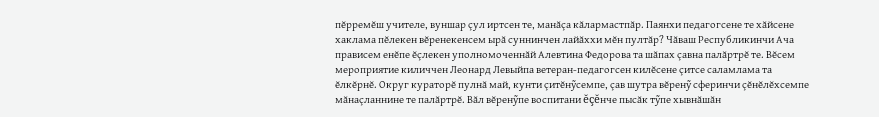пĕрремĕш учителе, вуншар çул иртсен те, манăçа кăлармастпăр. Паянхи педагогсене те хăйсене хаклама пĕлекен вĕренекенсем ырă суннинчен лайăххи мĕн пултăр? Чăваш Республикинчи Ача прависем енĕпе ĕçлекен уполномоченнăй Алевтина Федорова та шăпах çавна палăртрĕ те. Вĕсем мероприятие киличчен Леонард Левыйпа ветеран-педагогсен килĕсене çитсе саламлама та ĕлкĕрнĕ. Округ кураторĕ пулнă май, кунти çитĕнỹсемпе, çав шутра вĕренỹ сферинчи çĕнĕлĕхсемпе мăнаçланнине те палăртрĕ. Вăл вĕренỹпе воспитани ĕçĕнче пысăк тỹпе хывнăшăн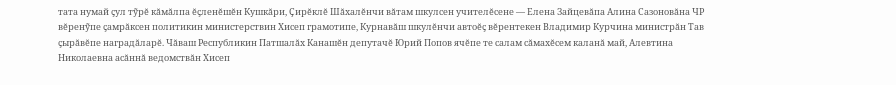тата нумай çул тỹрĕ кăмăлпа ĕçленĕшĕн Кушкăри, Çирĕклĕ Шăхалĕнчи вăтам шкулсен учителĕсене — Елена Зайцевăпа Алина Сазоновăна ЧР вĕренỹпе çамрăксен политикин министерствин Хисеп грамотипе, Курнавăш шкулĕнчи автоĕç вĕрентекен Владимир Курчина министрăн Тав çырăвĕпе наградăларĕ. Чăваш Республикин Патшалăх Канашĕн депутачĕ Юрий Попов ячĕпе те салам сăмахĕсем каланă май, Алевтина Николаевна асăннă ведомствăн Хисеп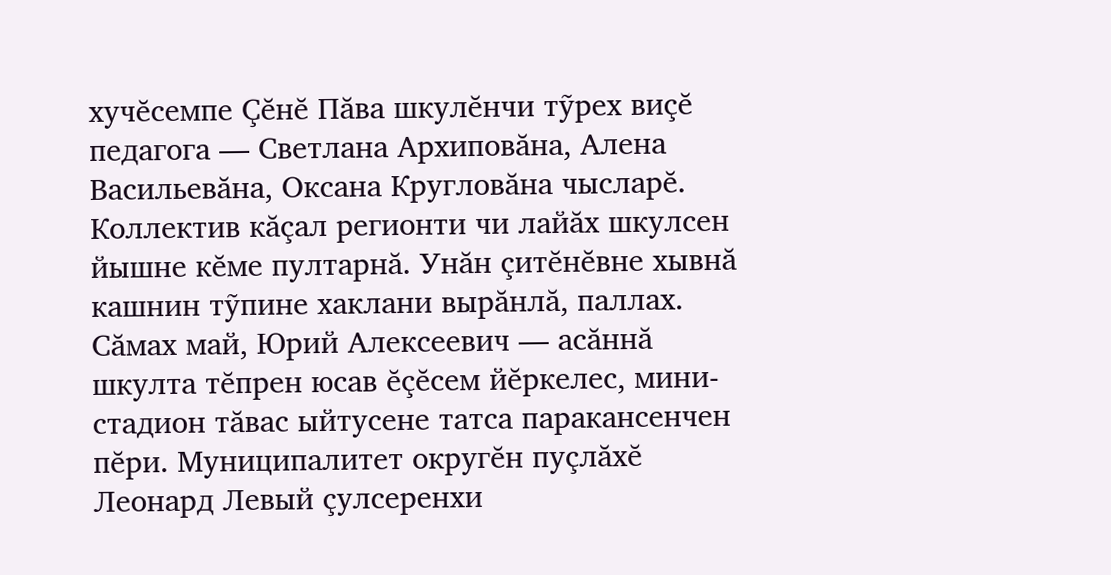хучĕсемпе Çĕнĕ Пăва шкулĕнчи тỹрех виçĕ педагога — Светлана Архиповăна, Алена Васильевăна, Оксана Кругловăна чысларĕ. Коллектив кăçал регионти чи лайăх шкулсен йышне кĕме пултарнă. Унăн çитĕнĕвне хывнă кашнин тỹпине хаклани вырăнлă, паллах. Сăмах май, Юрий Алексеевич — асăннă шкулта тĕпрен юсав ĕçĕсем йĕркелес, мини-стадион тăвас ыйтусене татса паракансенчен пĕри. Муниципалитет округĕн пуçлăхĕ Леонард Левый çулсеренхи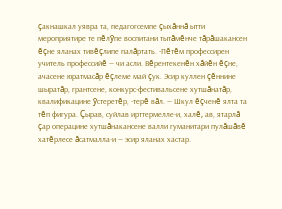çакнашкал уявра та, педагогсемпе çыхăннă ытти мероприятире те пĕлỹпе воспитани тытăмĕнче тăрăшакансен ĕçне яланах тивĕçлипе палăртать. -Пĕтĕм профессирен учитель профессийĕ — чи асли. Вĕрентекенĕн хăйĕн ĕçне, ачасене юратмасăр ĕçлеме май çук. Эсир куллен çĕннине шыратăр, грантсене, конкурс-фестивальсене хутшăнатăр, квалификацине ỹстеретĕр, -терĕ вăл. — Шкул ĕçченĕ ялта та тĕп фигура. Çырав, суйлав ирттермелле-и, халĕ, ав, ятарлă çар операцине хутшăнакансене валли гуманитари пулăшăвĕ хатĕрлесе ăсатмалла-и — эсир яланах хастар.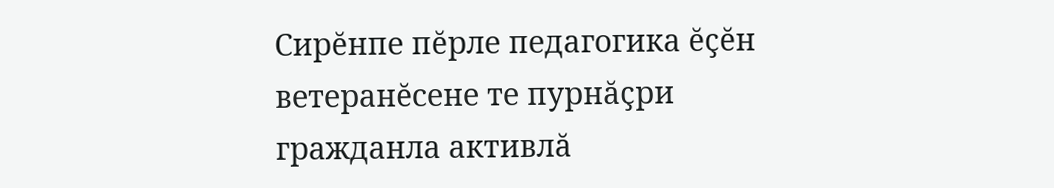Сирĕнпе пĕрле педагогика ĕçĕн ветеранĕсене те пурнăçри гражданла активлă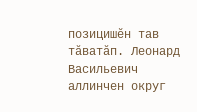позицишĕн тав тăватăп. Леонард Васильевич аллинчен округ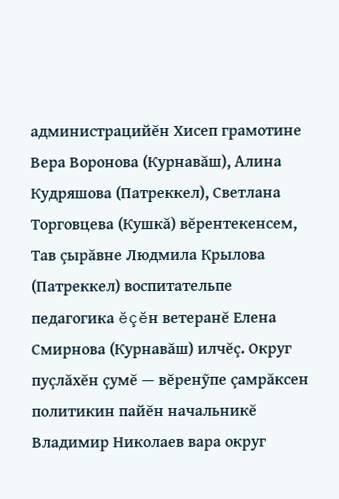администрацийĕн Хисеп грамотине Вера Воронова (Курнавăш), Алина Кудряшова (Патреккел), Светлана Торговцева (Кушкă) вĕрентекенсем, Тав çырăвне Людмила Крылова (Патреккел) воспитательпе педагогика ĕçĕн ветеранĕ Елена Смирнова (Курнавăш) илчĕç. Округ пуçлăхĕн çумĕ — вĕренỹпе çамрăксен политикин пайĕн начальникĕ Владимир Николаев вара округ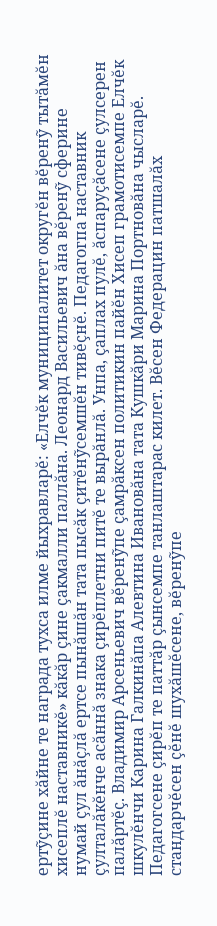ертỹçине хăйне те награда тухса илме йыхравларĕ: «Елчĕк муниципалитет округĕн вĕренỹ тытăмĕн хисеплĕ наставникĕ» кăкăр çине çакмалли паллăна. Леонард Васильевич ăна вĕренỹ сферине нумай çул ăнăçлă ертсе пынăшăн тата пысăк çитĕнỹсемшĕн тивĕçнĕ. Педагогпа наставник çулталăкĕнче асăннă знака çирĕплетни питĕ те вырăнлă. Унпа, çаплах пулĕ, ăспаруçăсене çулсерен палăртĕç. Владимир Арсеньевич вĕренỹпе çамрăксен политикин пайĕн Хисеп грамотисемпе Елчĕк шкулĕнчи Карина Галкинăпа Алевтина Ивановăна тата Кушкăри Марина Портновăна чысларĕ. Педагогсене çирĕп те паттăр çынсемпе танлаштарас килет. Вĕсен Федерацин патшалăх стандарчĕсен çĕнĕ шухăшĕсене, вĕренỹпе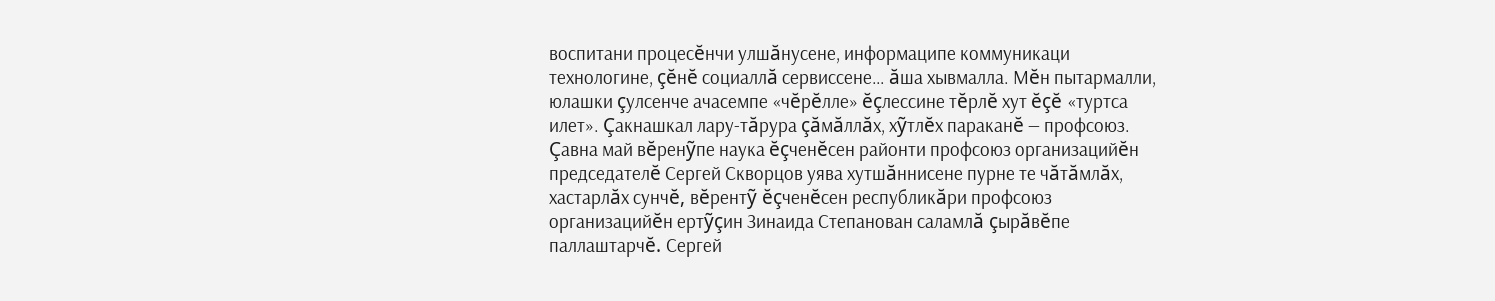воспитани процесĕнчи улшăнусене, информаципе коммуникаци технологине, çĕнĕ социаллă сервиссене… ăша хывмалла. Мĕн пытармалли, юлашки çулсенче ачасемпе «чĕрĕлле» ĕçлессине тĕрлĕ хут ĕçĕ «туртса илет». Çакнашкал лару-тăрура çăмăллăх, хỹтлĕх параканĕ — профсоюз. Çавна май вĕренỹпе наука ĕçченĕсен районти профсоюз организацийĕн председателĕ Сергей Скворцов уява хутшăннисене пурне те чăтăмлăх, хастарлăх сунчĕ, вĕрентỹ ĕçченĕсен республикăри профсоюз организацийĕн ертỹçин Зинаида Степанован саламлă çырăвĕпе паллаштарчĕ. Сергей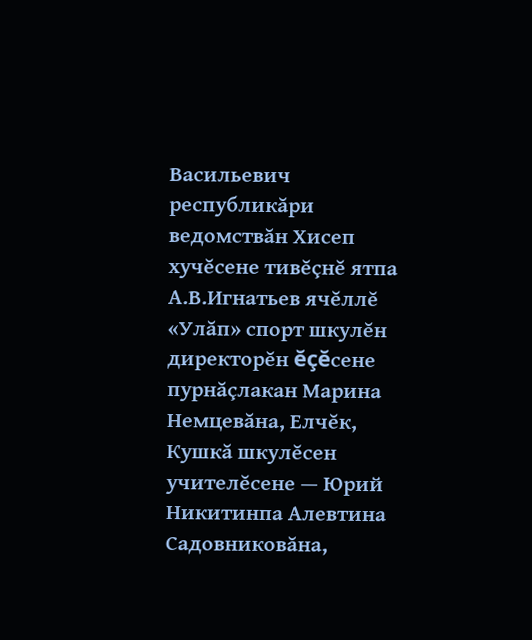Васильевич республикăри ведомствăн Хисеп хучĕсене тивĕçнĕ ятпа А.В.Игнатьев ячĕллĕ «Улăп» спорт шкулĕн директорĕн ĕçĕсене пурнăçлакан Марина Немцевăна, Елчĕк, Кушкă шкулĕсен учителĕсене — Юрий Никитинпа Алевтина Садовниковăна,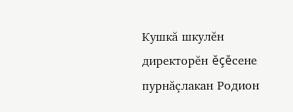Кушкă шкулĕн директорĕн ĕçĕсене пурнăçлакан Родион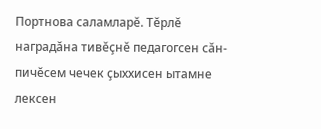Портнова саламларĕ. Тĕрлĕ наградăна тивĕçнĕ педагогсен сăн-пичĕсем чечек çыххисен ытамне лексен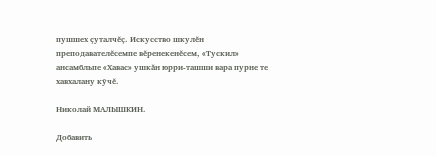пушшех çуталчĕç. Искусство шкулĕн преподавателĕсемпе вĕренекенĕсем, «Тускил» ансамбльпе «Хавас» ушкăн юрри-ташши вара пурне те хавхалану кỹчĕ.

Николай МАЛЫШКИН.

Добавить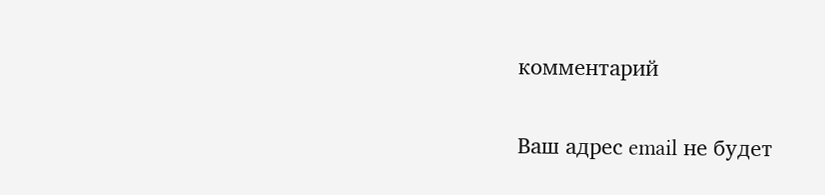комментарий

Ваш адрес email не будет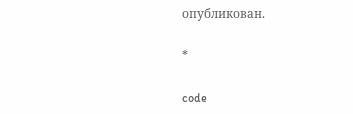опубликован.

*

code